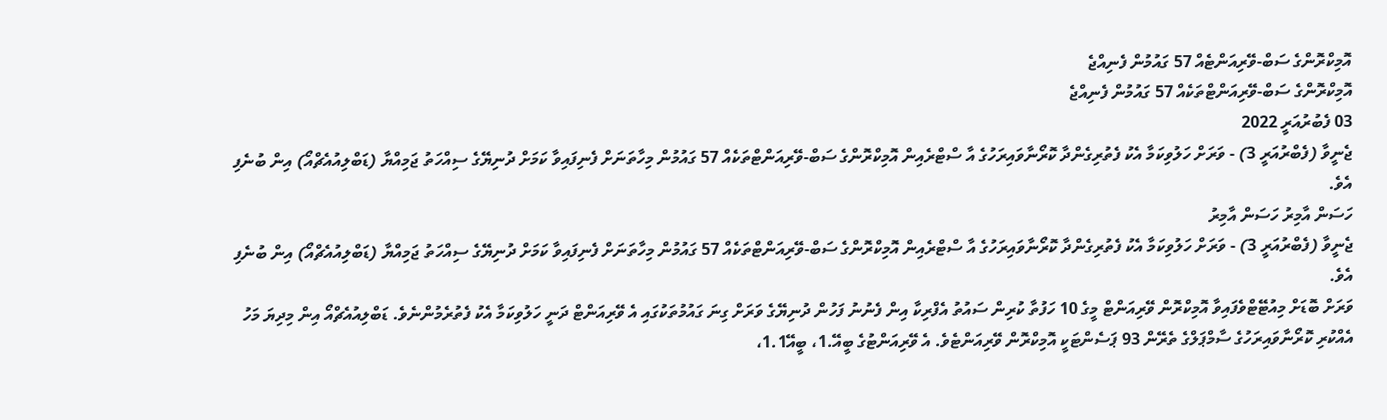އޮމިކްރޮންގެ ސަބް-ވޭރިއަންޓެއް 57 ގައުމުން ފެނިއްޖެ
އޮމިކްރޮންގެ ސަބް-ވޭރިއަންޓްތަކެއް 57 ގައުމުން ފެނިއްޖެ
03 ފެބުރުއަރީ 2022
ޖެނީވާ (ފެބްރުއަރީ 3) - ވަރަށް ހަލުވިކަމާ އެކު ފެތުރިގެންދާ ކޮރޯނާވައިރަހުގެ އާ ސްޓްރެއިން އޮމިކްރޮންގެ ސަބް-ވޭރިއަންޓްތަކެއް 57 ގައުމުން މިހާތަނަށް ފެނިފައިވާ ކަމަށް ދުނިޔޭގެ ސިއްހަތު ޖަމިއްޔާ (ޑަބްލިއުއެޗްއޯ) އިން ބުނެފި އެވެ.
ހަސަން އާމިރު ހަސަން އާމިރު
ޖެނީވާ (ފެބްރުއަރީ 3) - ވަރަށް ހަލުވިކަމާ އެކު ފެތުރިގެންދާ ކޮރޯނާވައިރަހުގެ އާ ސްޓްރެއިން އޮމިކްރޮންގެ ސަބް-ވޭރިއަންޓްތަކެއް 57 ގައުމުން މިހާތަނަށް ފެނިފައިވާ ކަމަށް ދުނިޔޭގެ ސިއްހަތު ޖަމިއްޔާ (ޑަބްލިއުއެޗްއޯ) އިން ބުނެފި އެވެ.
ވަރަށް ބޮޑަށް މިއުޓޭޓްވެފައިވާ އޮމިކްރޮން ވޭރިއަންޓް މީގެ 10 ހަފުތާ ކުރިން ސައުތު އެފްރިކާ އިން ފެނުނު ފަހުން ދުނިޔޭގެ ވަރަށް ގިނަ ގައުމުތަކުގައި އެ ވޭރިއަންޓް ދަނީ ހަލުވިކަމާ އެކު ފެތުރެމުންނެވެ. ޑަބްލިއުއެޗްއޯ އިން މިދިޔަ މަހު އެއްކުރި ކޮރޯނާވައިރަހުގެ ސާމްޕަލްގެ ތެރޭން 93 ޕަސެންޓަކީ އޮމިކްރޮން ވޭރިއަންޓެވެ. އެ ވޭރިއަންޓުގެ ބީއޭ.1، ބީއޭ1.1،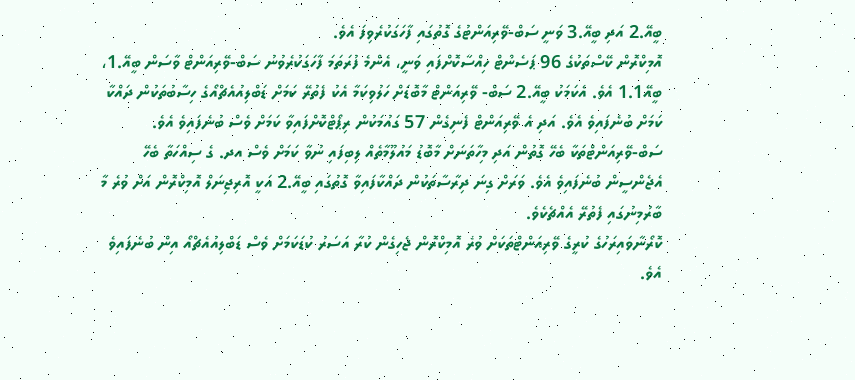ބީއޭ.2 އަދި ބީއޭ.3 ވަނީ ސަބް-ވޭރިއަންޓުގެ ގޮތުގައި ފާހަގަކުރެވިފަ އެވެ.
އޮމިކްރޮން ކޭސްތަކުގެ 96 ޕަސެންޓް ހިއްސާކޮށްފައި ވަނީ، އެންމެ ފުރަތަމަ ފާހަގަކުރެވުނު ސަބް-ވޭރިއަންޓް ވާސަން ބީއޭ.1، ބީއޭ1.1 އެވެ. އެކަމަކު ބީއޭ.2 ސަބް- ވޭރިއަންޓް މާބޮޑަށް ހަލުވިކަމާ އެކު ފެތުރޭ ކަމަށް ޑަބްލިއުއެޗްއޯގެ ހިސާބުތަކުން ދައްކާ ކަމަށް ބުނެފައިވެ އެވެ. އަދި އެ ވޭރިއަންޓް ފެނިގެން 57 ގައުމަކުން ރިޕޯޓްކޮށްފައިވާ ކަމަށް ވެސް ބުނެފައިވެ އެވެ.
ސަބް-ވޭރިއަންޓްތަކާ ބެހޭ ގޮތުން އަދި މިހާތަނަށް މާބޮޑު މައުލޫމާތެއް ލިބިފައި ނުވާ ކަމަށް ވެސް އދ. ގެ ސިއްހަތާ ބެހޭ އެޖެންސީން ބުނެފައިވެ އެވެ. ވަރަށް ގިނަ ދިރާސާތަކުން ދައްކާފައިވާ ގޮތުގައި ބީއޭ.2 އަކީ އޮރިޖިނަލް އޮމިކްރޮން އަށް ވުރެ މާ ބާރުމިނުގައި ފެތުރޭ އެއްޗެކެވެ.
ކޮރޯނާވައިރަހުގެ ކުރީގެ ވޭރިއަންޓްތަކަށް ވުރެ އޮމިކްރޮން ޖެހިގެން ކުރާ އަސަރު ކުޑަކަމަށް ވެސް ޑަބްލިއުއެޗްއޯ އިން ބުނެފައިވެ އެވެ.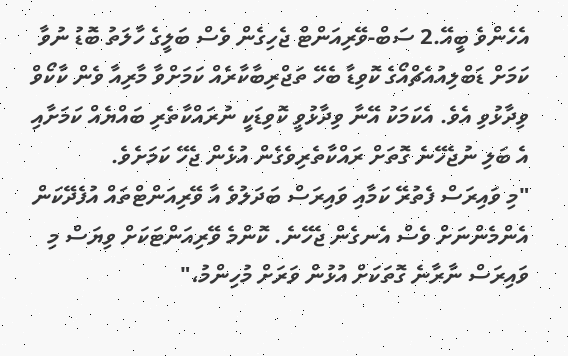އެހެންވެ ބީއޭ.2 ސަބް-ވޭރިއަންޓް ޖެހިގެން ވެސް ބަލީގެ ހާލަތު ބޮޑު ނުވާ ކަމަށް ޑަބްލިއުއެޗްއޯގެ ކޮވިޑާ ބެހޭ ތަޖްރިބާކާރެއް ކަމަށްވާ މާރިއާ ވެން ކާކޯވް ވިދާޅުވި އެވެ. އެކަމަކު އޭނާ ވިދާޅުވީ ކޮވިޑަކީ ނުރައްކާތެރި ބައްޔެއް ކަމަށާއި އެ ބަލި ނުޖެހޭނެ ގޮތަށް ރައްކާތެރިވެގެން އުޅެން ޖެހޭ ކަމަށެވެ.
"މި ވައިރަސް ފެތުރޭ ކަމާއި ވައިރަސް ބަދަލުވެ އާ ވޭރިއަންޓްތައް އުފެދޭކަން އެންމެންނަށް ވެސް އެނގެން ޖެހޭނެ. ކޮންމެ ވޭރިއަންޓަކަށް ވިޔަސް މި ވައިރަސް ނާރާނެ ގޮތަކަށް އުޅުން ވަރަށް މުހިންމު،"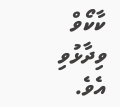ކާކޯވް ވިދާޅުވި އެވެ.